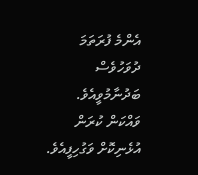އެންމެ ފުރަތަމަ ދުވަހުވެސް ބަދުނާމުވީއެވެ. ވައްކަން ކުރަން އުޅެނިކޮށް ވަގުހިފީއެވެ.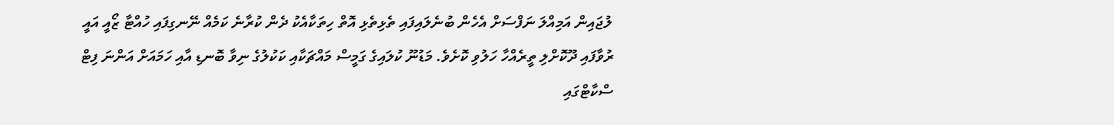ލުޖައިން އަމިއްލަ ނަފްސަށް އެހެން ބުނެލައިފައި ތެޅިތެޅި އޮތް ހިތަކާއެކު ދެން ކުރާނެ ކަމެއް ނޭނގިފައި ހުއްޓާ ޒޯއީ އައީ ރުވާފައި ދޫކޮށްލި ތީރެއްހާ ހަލުވި ކޮށެވެ. މަޑުނޫ ކުލައިގެ ގަމީސް މައްޗަކާއި ކަކުލުގެ ނިވާ ބޮނޑި އާއި ހަމައަށް އަންނަ ފިޓް ސްކާޓްގައި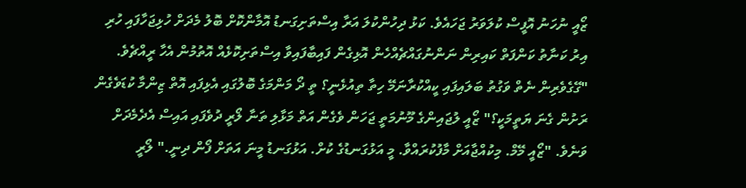ޒޯއީ ނުހަނު އޮފީސް ކުލަވަރު ޖަހައެވެ. ކަޅު ދިހުންކުލަ އަރާ އިސްތަށިގަނޑު އޮމާންކޮށް ބޮލު މެދަށް ހުޅިޖަހާފައި ހުރި އިރު ކަނާތު ކަންފަތް ކައިރިން ނަންނުގައްޗެއްހެން އޮޅިގެން ފައިބާފައިވާ އިސްތަށިކޮޅެއް އޮތުމުން އެހާ ރީއްޗެވެ.
"ގޭގެވެރިން ނެތް ވަގުތު ބަލައިފައި ކީއްކުރާނަމޭ ހިތާ ތިއުޅެނީ؟ ތީ ދޯ މަންމަގެ ބޮލުގައި އެޅިފައި އޮތް ޒިންމާ ކުޑަވެގެން ރަށުން ގެނަ ޔަތީމަކީ؟" ޒޯއީ ލުޖައިންގެ މޫނުމަތީ ޖަހަން ވެގެން އަތް މަޅާލި ތަނާ ލޯރީ ދުވެފައި އައިސް އެދެމެދަށް ވަނެވެ. "ޒޯއީ މޭމް. މިކުއްޖާއަށް މާފުކުރައްވާ. މީ އަޅުގަނޑުގެ ކުށް. އަޅުގަނޑު މީނަ އަތަށް ފޯން ދިނީ." ލޯރީ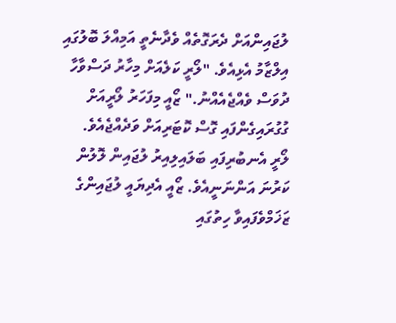ލުޖައިންއަށް ދެރަގޮތެއް ވެދާނެތީ އަމިއްލަ ބޮލުގައި އިލްޒާމު އެޅިއެވެ. "ލޯރީ ކަލެއަށް މިހާރު ދަސްވާހާ ދުވަސް ވެއްޖެއެއްނު." ޒޯއީ މިފަހަރު ލޯރީއަށް ގުގުރައިގެންފައި ގޮސް ކޮޓަރިއަށް ވަދެއްޖެއެވެ.
ލޯރީ އެނބުރިފައި ބަލައިލިއިރު ލުޖައިން ލޮލުން ކަރުނަ އަންނަނީއެވެ. ޒޯއީ އެދިޔައީ ލުޖައިންގެ ޒަޚަމްވެފައިވާ ހިތުގައި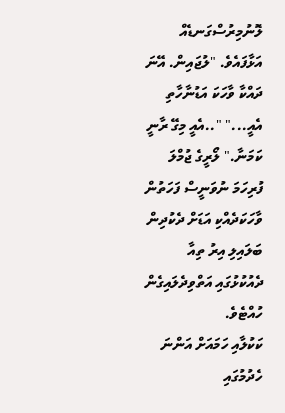ލޮނުމިރުސްގަނޑެއް އަޅާފައެވެ. "ލުޖައިން. އޭނަ ދައްކާ ވާހަކަ އަޑުނާހާތި އެއީ..." "..އެއީ މިގޭ ރާނީ ކަމަނާ." ލޯރީގެ ޖުމްލަ ފުރިހަމަ ނުވަނީސް ފަހަތުން ވާހަކަދެއްކި އަޑަށް ދެކުދިން ބަލައިލި އިރު ތިއާ ދެއުކުޅުގައި އަތްވިދެލައިގެން ހުއްޓެވެ.
ކަކުލާއި ހަމައަށް އަންނަ ހެދުމުގައި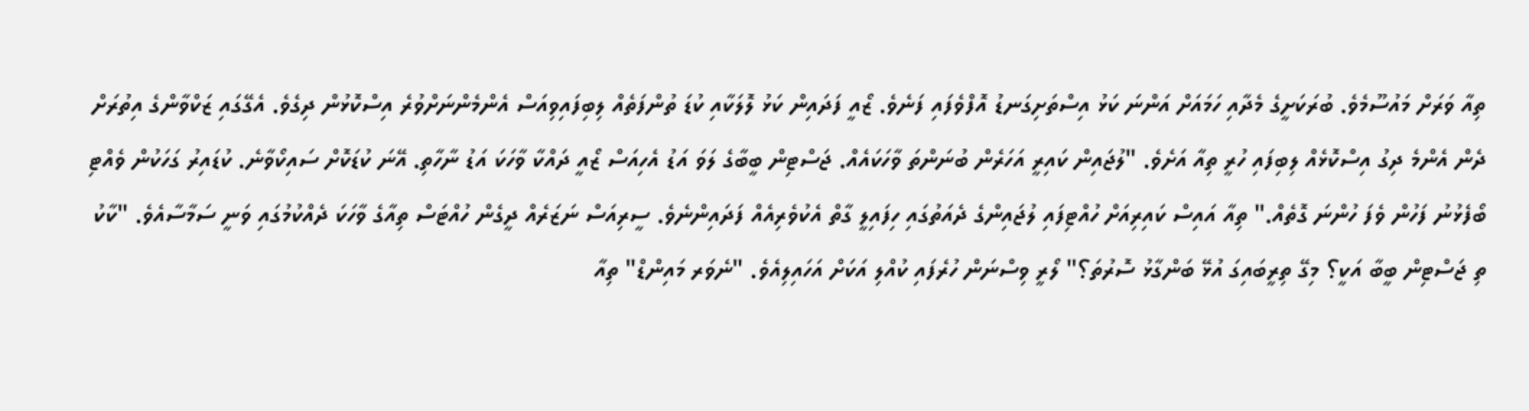ތިއާ ވަރަށް މައުސޫމެވެ. ބުރަކަށީގެ މެދާއި ހަމައަށް އަންނަ ކަޅު އިސްތަށިގަނޑު އޮފްވެފައި ފަނެވެ. ޒޯއީ ފަދައިން ކަޅު ލޮލަކާއި ކުޑަ ތުންފަތެއް ލިބިފައިވިއަސް އެންމެންނަށްވުރެ އިސްކޮޅުން ދިގެވެ. އެގޭގައި ޒަކްވާންގެ އިތުރަށް ދެން އެންމެ ދިގު އިސްކޮޅެއް ލިބިފައި ހުރީ ތިއާ އަށެވެ. "ލުޖައިން ކައިރީ އަހަރެން ބުނަންތަ ވާހަކައެއް. ޖަސްޓިން ބީބާގެ ލަވަ އަޑު އެހިއަސް ޒޯއީ ދައްކާ ވާހަކަ އަޑު ނާހާތި. އޭނަ ކުޑަކޮށް ސައިކޯވާނެ. ކުޑައިރު ގަހަކުން ވެއްޓި ބޯފެޅުނު ފަހުން ވެފަ ހުންނަ ގޮތެއް." ތިއާ އައިސް ކައިރިއަށް ހުއްޓިފައި ލުޖައިންގެ ދެއަތުގައި ހިފައިލީ ގާތް އެކުވެރިއެއް ފަދައިންނެވެ. ސީރިއަސް ނަޒަރެއް ދީގެން ހުއްޓަސް ތިއާގެ ވާހަކަ ދެއްކުމުގައި ވަނީ ސަމާސާއެވެ. "ކާކު ތި ޖަސްޓިން ބީބާ އަކީ؟ މިގޭ ތިރީބައިގަ އުޅޭ ބަންގާޅު ސޮރުތަ؟" ލޯރީ ވިސްނަން ހުރެފައި ކުއްލި އަކަށް އަހައިލިއެވެ. "ނެވަރ މައިންޑް" ތިއާ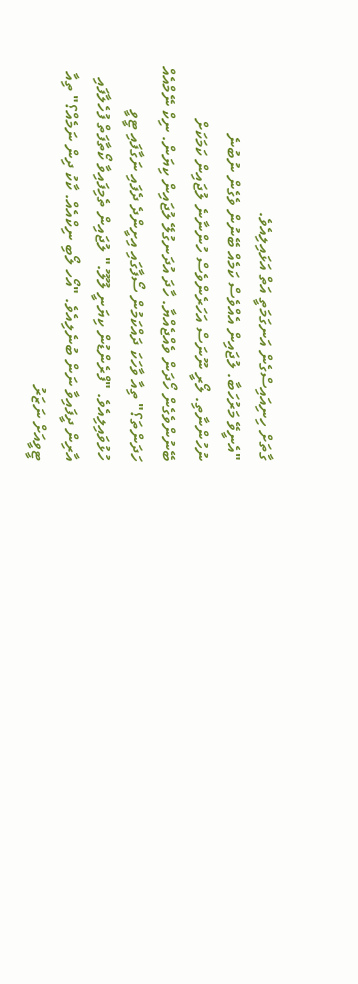ގާތަށް ހިނިއައިސްގެން އަނގަމަތީ އަތް އަޅައިލިއެވެ.
"އެނީވޭ މަރުހަބާ. ލުޖައިން އެއްވެސް ކަމެއް ބޭނުން ވެގެން ނުބުނެ ނުހުންނާތި. ލޯރީ ނޫނަސް އަހަރެންވެސް ހުންނާނެ ލުޖައިން ކަމަކަށް ބޭނުންވެގެން ހޯދަން ވެއްޖެއްޔާ. ހާދަ އުދަނގުލޭ ލުޖައިން ކިޔަން. ނިކް ނޭމްއެއް ހަދަންތަ؟" ތިއާ ވާހަކަ ދައްކަމުން ސޯފާގައި އިށީންދެ ދެފައި ނަގާފައި ޓީވީ ހުޅުވައިލިއެވެ. "ފްރެންޑުން ކިޔަނީ ލޫލޫ." ލުޖައިން ތެމިފައިވާ ކޯތާފަތް ފުހެލާފައި އާރިން ދީފައިވާ ނަން ބުނެލިއެވެ. "އޯހ ލޯބި ނިކްއެއް. ކާކު ދިން ނަމެއް؟" ތިއާ ޓީވީއަށް ނަޒަރު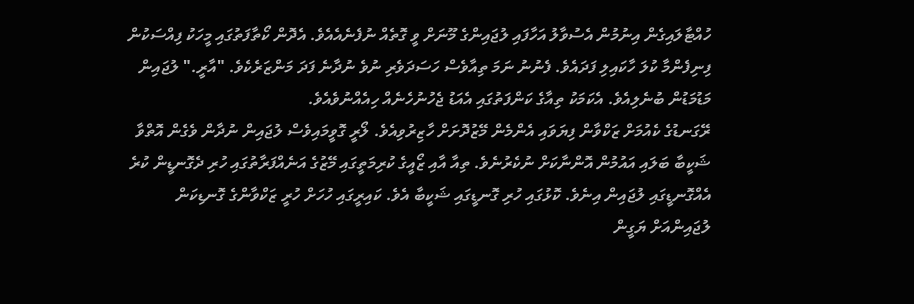ހުއްޓާލައިގެން އިނުމުން އެސުވާލު އަހާފައި ލުޖައިންގެ މޫނަށް ވީ ގޮތެއް ނުފެނެއެއެވެ. އެދޮން ކޯތާފަތުގައި މީހަކު ފިއްސަކުން ފިނިފެންމާ ކުލަ ހާކައިލި ފަދައެވެ. ފެނުނު ނަމަ ތިއާވެސް ހަސަދަވެރި ނުވެ ނުދާނެ ފަދަ މަންޒަރެކެވެ. "އާރީ." ލުޖައިން މަޑުމަޑުން ބުނެލިއެވެ. އެކަމަކު ތިއާގެ ކަންފަތުގައި އެއަޑު ޖެހުނުހެނެއް ހިއެއްނުވެއެވެ.
ރޭގަނޑުގެ ކެއުމަށް ޒަކްވާން ފިޔަވައި އެންމެން މޭޒުދޮށަށް ހާޒިރުވިއެވެ. ލޯރީ ގޮވީމައިވެސް ލުޖައިން ނުދާން ވެގެން އޮތްވާ ޝަކީބާ ބަލައި އައުމުން އޮންނާކަށް ނުކެރުނެވެ. ތިއާ އާއި ޒޯއީގެ ކުރިމަތީގައި މޭޒުގެ އަނެއްފަރާތުގައި ހުރި ދެގޮނޑީން ކުރެ އެއްގޮނޑީގައި ލުޖައިން އިނެވެ. ކޮޅުގައި ހުރި ގޮނޑީގައި ޝަކީބާ އެވެ. ކައިރީގައި ހުހަށް ހުރީ ޒަކްވާންގެ ގޮނޑިކަން ލުޖައިންއަށް ޔަގީން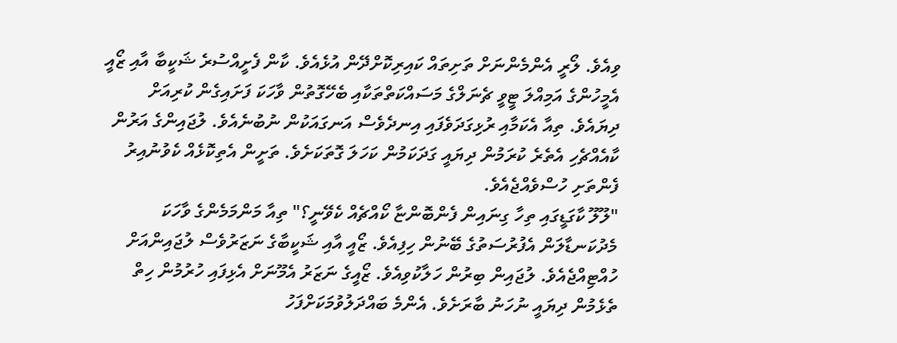ވިއެވެ. ލޯރީ އެންމެންނަށް ތަށިތައް ކައިރިކޮށްދޭން އުޅެއެވެ. ކާން ފެށީއްސުރެ ޝަކީބާ އާއި ޒޯއީ އެމީހުންގެ އަމިއްލަ ޓީވީ ޗެނަލްގެ މަސައްކަތްތަކާއި ބެހޭގޮތުން ވާހަކަ ފަށައިގެން ކުރިއަށް ދިޔައެވެ. ތިއާ އެކަމާއި ރުޅިގަދަވެފައި އިނދެވެސް އަނގައަކުން ނުބުނެއެވެ. ލުޖައިންގެ އަރުން ކާއެއްޗެހި އެތެރެ ކުރަމުން ދިޔައީ ގަދަކަމުން ކަހަލަ ގޮތަކަށެވެ. ތަށީން އެތިކޮޅެއް ކެވުނުއިރު ފެންތަށި ހުސްވެއްޖެއެވެ.
"ލޫލޫ ކާގަޑީގައި ތިހާ ގިނައިން ފެންބޮންޏާ ކޯއްޗެއް ކެވޭނީ؟" ތިއާ މަންމަމެންގެ ވާހަކަ މެދުކަނޑާލަން އެފުރުސަތުގެ ބޭނުން ހިފިއެވެ. ޒޯއީ އާއި ޝަކީބާގެ ނަޒަރުވެސް ލުޖައިންއަށް ހުއްޓިއްޖެއެވެ. ލުޖައިން ބިރުން ހަލާކުވިއެވެ. ޒޯއީގެ ނަޒަރު އެމޫނަށް އެޅިފައި ހުރުމުން ހިތް ތެޅެމުން ދިޔައީ ނުހަނު ބާރަށެވެ. އެންމެ ބައްދަލުވުމަކަށްފަހު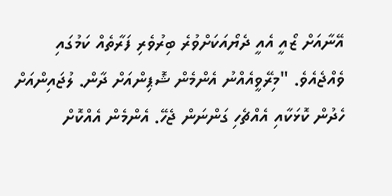އޭނާއަށް ޒޯއީ އެއީ ދެޔޯއަކަށްވުރެ ބިރުވެރި ފަރާތެއް ކަމުގައި ވެއްޖެއެވެ. "މިރޭވީއެއްނު އެންމެން ޝޮޕިންއަށް ދާން. ލުޖައިންއަށް ހެދުން ކޮޅަކާއި އެއްޗެހި ގަންނަން ޖެހޭ. އެންމެން އެއްކޮށް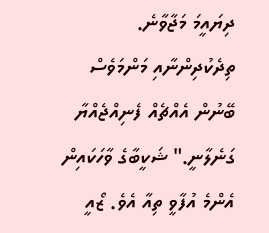ދިޔައީމަ މަޖާވާނެ. ތިދެކުދިންނާއި މަންމަވެސް ބޭނުން އެއްޗެއް ފެނިއްޖެއްޔާ ގަނެލާނީ." ޝަކީބާގެ ވާހަކައިން އެންމެ އުފާވީ ތިއާ އެވެ. ޒޯއީ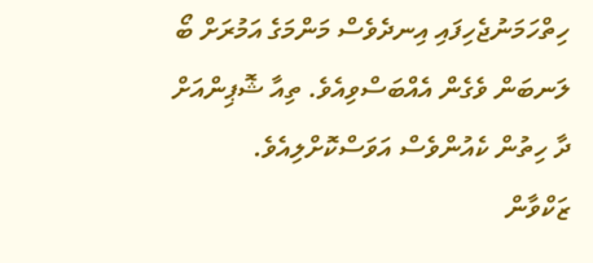ހިތްހަމަނުޖެހިފައި އިނދެވެސް މަންމަގެ އަމުރަށް ބޯ ލަނބަން ވެގެން އެއްބަސްވިއެވެ. ތިއާ ޝޮޕިންއަށް ދާ ހިތުން ކެއުންވެސް އަވަސްކޮށްލިއެވެ.
ޒަކްވާން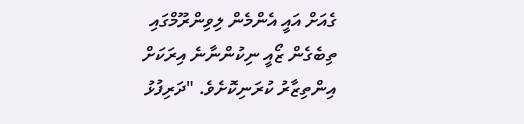ގެއަށް އައީ އެންމެން ލިވިންރޫމްގައި ތިބެގެން ޒޯއީ ނިކުންނާނެ އިރަކަށް އިންތިޒާރު ކުރަނިކޮށެވެ. "ދަރިފުޅު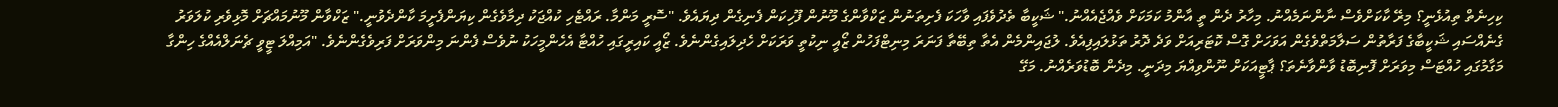ކިހިނެތް ތިއުޅެނީ؟ މިރޭ ކާކަށްވެސް ނާންނަމެއްނު. މިހާރު ދެން ތީ އާންމު ކަމަކަށް ވެއްޖެއެއްނު." ޝަކީބާ ތެދުވެފައި ވާހަކަ ފެށިތަނުން ޒަކްވާންގެ މޫނުން ފޫހިކަން ފެނިގެން ދިޔައެވެ. "ސޮރީ މަންމާ. ރައްޓެހި ކުއްޖަކު ދިމާވެގެން ކިޔަންފެށީމަ ކާންދެވުނީ." ޒަކްވާން މޫނުމައްޗަށް މޮޅިވެރި ކުލަވަރު ގެނެއްސައި ޝަކީބާގެ ފަރާތުން ސަލާމަތްވެގެން އަވަހަށް ގޮސް ކޮޓަރިއަށް ވަދެ ދޮރު ތަޅުލައިފިއެވެ. ލުޖައިންމެން އެތާ ތިބޭތާ ފަނަރަ މިނިޓްފަހުން ޒޯއީ ނިކުތީ ވަރަކަށް ހެދިލައިގެންނެވެ. ޒޯއީ ކައިރީގައި ހުއްޓާ އެހެންމީހަކު ނުވެސް ފެންނަ މިންވަރަށް ފަރިވެގެންނެވެ. "އަމިއްލަ ޓީވީ ޗެނަލްއެއްގެ ހިންގާ މަގާމުގައި ހުއްޓަސް މިވަރަށް ފޮނިބޮޑު ވާންވާނެތަ؟ ޕާޓީއަކަށް ނޫންވިއްޔަ މިދަނީ. މިދެން ބޮޑުވަރެއްނު. މަގޭ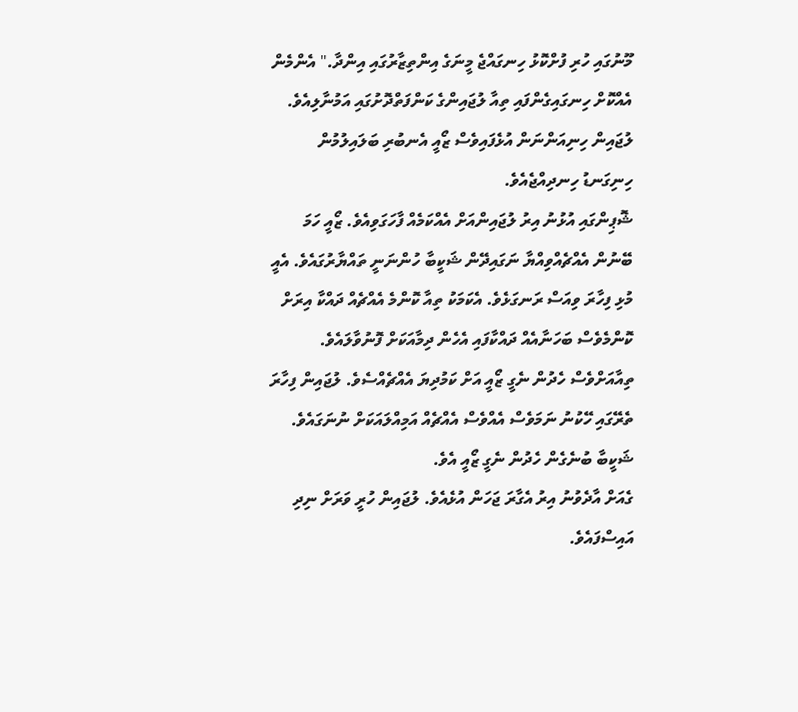މޫނުގައި ހުރި ފުށްކޮޅު ހިނގައްޖެ މީނަގެ އިންތިޒާރުގައި އިންދާ." އެންމެން އެއްކޮށް ހިނގައިގެންފައި ތިއާ ލުޖައިންގެ ކަންފަތްދޮށުގައި އަމުނާލިއެވެ. ލުޖައިން ހިނިއަންނަން އުޅެފައިވެސް ޒޯއީ އެނބުރި ބަލައިލުމުން ހިނިގަނޑު ހިނދިއްޖެއެވެ.
ޝޮޕިންގައި އުޅުނު އިރު ލުޖައިންއަށް އެއްކަމެއް ފާހަގަވިއެވެ. ޒޯއީ ހަމަ ބޭނުން އެއްޗެއްވިއްޔާ ނަގައިދޭން ޝަކީބާ ހުންނަނީ ތައްޔާރުގައެވެ. އެއީ މުޅި ފިހާރަ ވިއަސް ރަނގަޅެވެ. އެކަމަކު ތިއާ ކޮންމެ އެއްޗެއް ދައްކާ އިރަށް ކޮންމެވެސް ބަހަނާއެއް ދައްކާފައި އެހެން ދިމާއަކަށް ފޮނުވާލައެވެ. ތިއާއަށްވެސް ހެދުން ނެގީ ޒޯއީ އަށް ކަމުދިޔަ އެއްޗެއްސެވެ. ލުޖައިން ފިހާރަ ތެރޭގައި ހޭކުނު ނަމަވެސް އެއްވެސް އެއްޗެއް އަމިއްލައަކަށް ނުނަގައެވެ. ޝަކީބާ ބުނެގެން ހެދުން ނެގީ ޒޯއީ އެވެ.
ގެއަށް އާދެވުނު އިރު އެގާރަ ޖަހަން އުޅެއެވެ. ލުޖައިން ހުރީ ވަރަށް ނިދި އައިސްފައެވެ.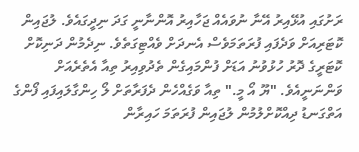ރަށުގައި އުޅޭއިރު އޭނާ ނުވައެއް ޖަހާއިރު އޮންނާނީ ގަދަ ނިދީގައެވެ. ލުޖައިން ކޮޓަރިއަށް ވަދެފައި ފުރަތަމަވެސް އެނދަށް ވެއްޓިގަތެވެ. ނިދެމުން ދަނިކޮށް ކޮޓަރީގެ ދޮރު ހުޅުވުނު އަޑަށް ފުންމައިގެން ތެދުވިއިރު ތިއާ އެތެރެއަށް ވަންނަނީއެވެ. "ޔޫ އޯ މީ." ތިއާ ވަގެއްހެން ދެފަރާތަށް ލޯ ހިންގާލައިފައި ފޯންގެ އަތްގަނޑު ދިއްކޮށްލުމުން ލުޖައިން ފުރަތަމަ ހައިރާން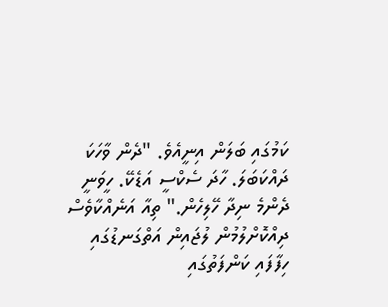ކަމުގައި ބަލަން އިނީއެވެ. "ދެން ވާހަކަ ދައްކަބަލަ. ހާދަ ސެކްސީ އަޑެކޭ. ހީވަނީ ދެންމެ ނިދާ ހޭލިހެން." ތިއާ އަނެއްކާވެސް ދިއްކޮށްލުމުން ލުޖައިން އަތްގަނޑުގައި ހިފާފައި ކަންފަތުގައި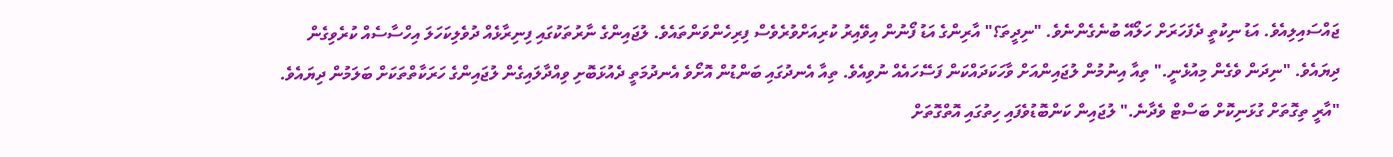ޖައްސައިލިއެވެ. އަޑު ނިކުތީ ދެފަހަރަށް ހަލޯއޭ ބުނެގެންނެވެ. "ނިދީތަ؟" އާރިންގެ އަޑު ފޯނުން އިވޭއިރު ކުރިއަށްވުރެވެސް ފިރިހެންވަންތައެވެ. ލުޖައިންގެ ނާރުތަކުގައި ފިނިރާޅެއް ދުވެލިކަހަލަ އިހްސާސެއް ކުރެވިގެން ދިޔައެވެ. "ނިދަން ވެގެން މިއުޅެނީ." ތިއާ އިނުމުން ލުޖައިންއަށް ވާހަކަދައްކަން ފަސޭހައެއް ނުވިއެވެ. ތިއާ އެނދުގައި ބަންޑުން އޮށޯވެ އެނދުމަތީ ދެއުޅަބޮށި ވިއްދާލައިގެން ލުޖައިންގެ ހަރަކާތްތަކަށް ބަލަމުން ދިޔައެވެ.
"އާރީ ތިގޮތަށް ގުޅަނިކޮށް ބަސްޓް ވެދާނެ." ލުޖައިން ކަންބޮޑުވެފައި ހިތުގައި އޮތްގޮތަށް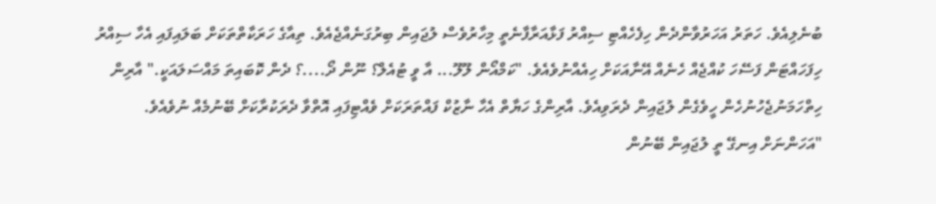ބުނެލިއެވެ. ހަތަރު އަހަރުވާންދެން ހިފެހެއްޓި ސިއްރު ފަޅާއަރާފާނެތީ މިހާރުވެސް ލުޖައިން ބިރުގަނެއްޖެއެވެ. ތިއާގެ ހަރަކާތްތަކަށް ބަލައިފައި އެހާ ސިއްރު ހިފަހައްޓަން ފަސޭހަ ކުއްޖެއް ހެނެއް އޭނާއަކަށް ހިއެއްނުވެއެވެ. "ކަމްއޯން ލޫލޫ... އާ ވީ ޓުއެލް؟ ނޫން ދޯ....؟ ދެން ކޮބައިތަ މައްސަލައަކީ." އާރިން ހިތްހަމަނުޖެހުނުހެން ހީވެގެން ލުޖައިން ދެރަވިއެވެ. އާރިންގެ ހަޔާތް އެހާ ނާޒުކް ފައްތަރަކަށް ވެއްޓިފައި އޮތްވާ ދެރަކުރާކަށް ބޭނުމެއް ނުވެއެވެ. "އަހަންނަށް އިނގޭ ތީ ލުޖައިން ބޭނުން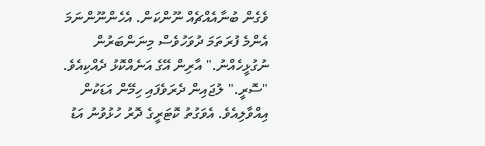ވެގެން ބުނާއެއްޗެއް ނޫންކަން. އެހެންނޫންނަމަ އެންމެ ފުރަތަމަ ދުވަހުވެސް މިނަންބަރުން ނުގުޅީހެއްނު." އާރިން އޭގެ އަނެއްކޮޅު ދެއްކިއެވެ. "ސޮރީ." ލުޖައިން ދެރަވެފައި ހިމޭން އަޑަކުން އިއްވާލިއެވެ. އެވަގުތު ކޮޓަރީގެ ދޮރު ހުޅުވުނު އަޑު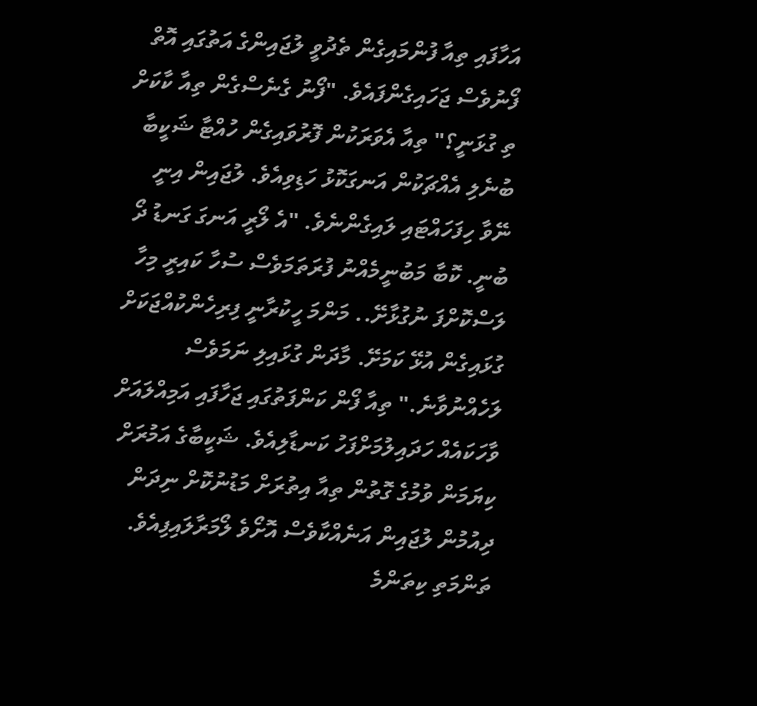އަހާފައި ތިއާ ފުންމައިގެން ތެދުވީ ލުޖައިންގެ އަތުގައި އޮތް ފޯނުވެސް ޖަހައިގެންފައެވެ. "ފޯނު ގެނެސްގެން ތިއާ ކާކަށް ތި ގުޅަނީ؟" ތިއާ އެވަރަކުން ފޮރުވައިގެން ހުއްޓާ ޝަކީބާ ބުނެލި އެއްޗަކުން އަނގަކޮޅު ހަޑިވިއެވެ. ލުޖައިން އިނީ ނޭވާ ހިފަހައްޓައި ލައިގެންނެވެ. "އެ ލޯރީ އަނގަ ގަނޑު ދޯ ބުނީ. ކޮބާ މަބުނީމެއްނު ފުރަތަމަވެސް ސުހާ ކައިރީ މިހާ ލަސްކޮށްފަ ނުގުޅާށޭ.. މަންމަ ހީކުރާނީ ފިރިހެންކުއްޖަކަށް ގުޅައިގެން އުޅޭ ކަމަށޭ. މާދަން ގުޅައިލި ނަމަވެސް ލަހެއްނުވާނެ." ތިއާ ފޯން ކަންފަތުގައި ޖަހާފައި އަމިއްލައަށް ވާހަކައެއް ހަދައިލުމަށްފަހު ކަނޑާލިއެވެ. ޝަކީބާގެ އަމުރަށް ކިޔަމަން ވުމުގެ ގޮތުން ތިއާ އިތުރަށް މަޑުނުކޮށް ނިދަން ދިއުމުން ލުޖައިން އަނެއްކާވެސް އޮށޯވެ ލޯމަރާލައިފިއެވެ.
ތަންމަތި ކިތަންމެ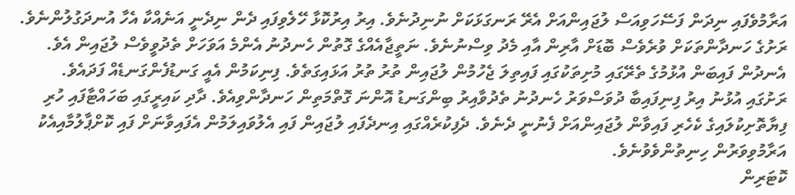އަރާމުވެފައި ނިދަން ފަސޭހަވިއަސް ލުޖައިންއަށް އެރޭ ރަނގަޅަކަށް ނުނިދުނެވެ. އިރު އިރުކޮޅާ ހޭލެވިފައި ދެން ނިދެނީ އަނެއްކާ އެހާ އުނދަގުލުންނެވެ. ރަށުގެ ހަނދާންތަކަށް ވުރެވެސް ބޮޑަށް އާރިން އާއި މެދު ވިސްނުނެވެ. ނަތީޖާއެއްގެ ގޮތުން ހެނދުނު އެންމެ އަވަހަށް ތެދުވީވެސް ލުޖައިން އެވެ. އެނދުން ފައިބަން އުޅުމުގެ ތެރޭގައި މުށިތަކުގައި ފައިތިލަ ޖެހުމުން ލުޖައިން ތުރު ތުރު އަޅައިގަތެވެ. ފިނިކަމުން އެއީ ގަނޑުފެންގަނޑެއް ފަދައެވެ. ރަށުގައި އުޅުނު އިރު ފިނިފައިބާ ދުވަސްވަރު ހެނދުނު ތެދުވާއިރު ބިންގަނޑު އޮންނަ ގޮތްމަތިން ހަނދާންވިއެވެ. ދާދި ކައިރީގައި ބަހައްޓާފައި ހުރި ފިޔާތޮށިކުލައިގެ ކެހެރި ފައިވާން ލުޖައިންއަށް ފެނުނީ ދެނެވެ. ދެފިކުރެއްގައި އިނދެފައި ލުޖައިން ފައި އެލުވައިލަމުން އެފައިވާނަށް ފައި ކޮށްޕާލުމާއިއެކު އަރާމުވިވަރުން ހިނިތުންވެވުނެވެ.
ކޮޓަރިން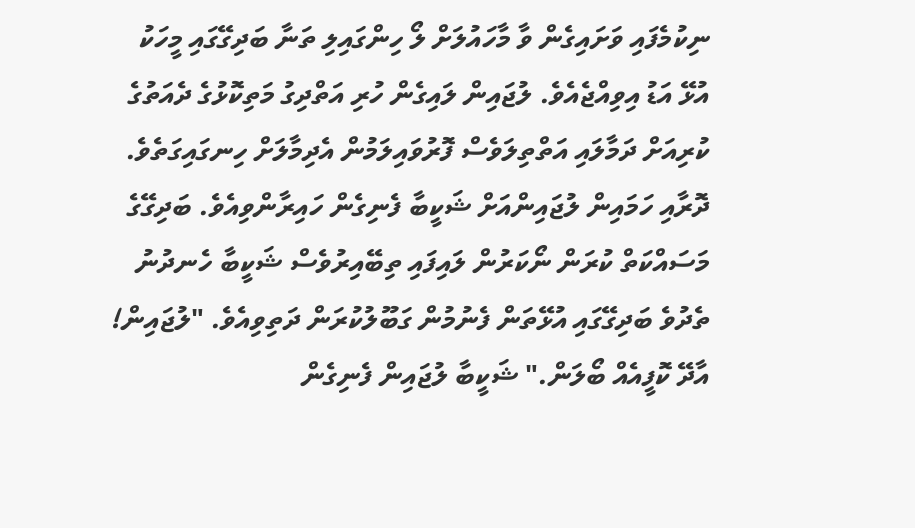ނިކުމެފައި ވަށައިގެން ވާ މާހައުލަށް ލޯ ހިންގައިލި ތަނާ ބަދިގޭގައި މީހަކު އުޅޭ އަޑު އިވިއްޖެއެވެ. ލުޖައިން ލައިގެން ހުރި އަތްދިގު މަތިކޮޅުގެ ދެއަތުގެ ކުރިއަށް ދަމާލައި އަތްތިލަވެސް ފޮރުވައިލަމުން އެދިމާލަށް ހިނގައިގަތެވެ. ދޮރާއި ހަމައިން ލުޖައިންއަށް ޝަކީބާ ފެނިގެން ހައިރާންވިއެވެ. ބަދިގޭގެ މަސައްކަތް ކުރަން ނޯކަރުން ލައިފައި ތިބޭއިރުވެސް ޝަކީބާ ހެނދުނު ތެދުވެ ބަދިގޭގައި އުޅޭތަން ފެނުމުން ގަބޫލުކުރަން ދަތިވިއެވެ. "ލުޖައިން! އާދޭ ކޮފީއެއް ބޯލަން." ޝަކީބާ ލުޖައިން ފެނިގެން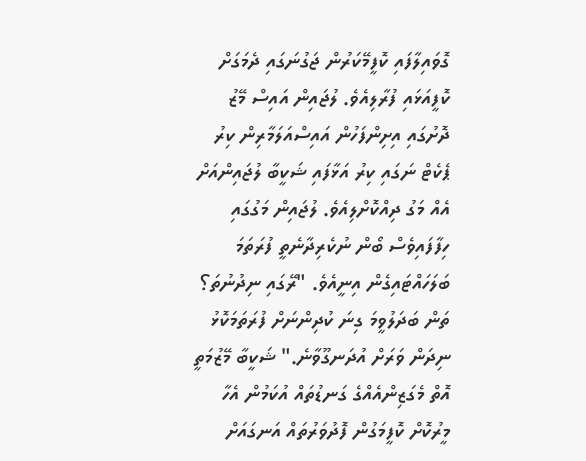ގޮވައިލާފައި ކޮފީމޭކަރުން ޖަގުނަގައި ދެމަގަށް ކޮފީއަޅައި ފުރާލިއެވެ. ލުޖައިން އައިސް މޭޒު ދޮށުގައި އިށިންފަހުން އައިސްއަލަމާރިން ކިރު ޕެކެޓް ނަގައި ކިރު އަޅާފައި ޝަކީބާ ލުޖައިންއަށް އެއް މަގު ދިއްކޮށްލިއެވެ. ލުޖައިން މަގުގައި ހިފާފައިވެސް ބޯން ނުކެރިދާނެތީ ފުރަތަމަ ބަލަހައްޓައިގެން އިނީއެވެ. "ރޭގައި ނިދުނުތަ؟ ތަން ބަދަލުވީމަ ގިނަ ކުދިންނަށް ފުރަތަމަކޮޅު ނިދަން ވަރަށް އުދަނގޫވާނެ." ޝަކީބާ މޭޒުމަތީ އޮތް މެގަޒިންއެއްގެ ގަނޑުތައް އުކަމުން އެހާ މީރުކޮށް ކޮފީމަގުން ފޮދުވަރުތައް އަނގައަށް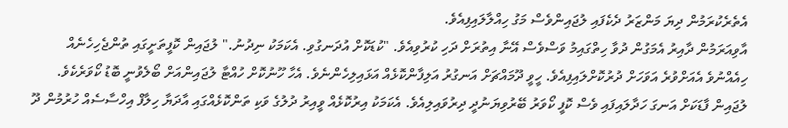އެތެރެކުރަމުން ދިޔަ މަންޒަރު ދެކެފައި ލުޖައިންވެސް މަގު ހިއްލާލައިފިއެވެ.
އާވިއަރަމުން ދާއިރު އެމަގުން ދުވާ ހިތްގައިމު ވަސްވެސް އޭނާ އިތުރަށް ދަހި ކުރުވިއެވެ. "ކުޑަކޮށް އުދަނގުވި. އެކަމަކު ނިދުނު." ލުޖައިން ކޮފީތަށީގައި ތުންޖެހިހެނެއް ހިއެއްނުވެ އެއަށްވުރެ އަވަހަށް ދުރުކޮށްލައިފިއެވެ. ހީވީ ދޫމައްޗަށް އަނގުރު އަލިފާންކޮޅެއް އަޅައިލިހެންނެވެ. އެހާ ހޫނުކޮށް ހުއްޓާ ލުޖައިންއަށް ބޯލެވުނީ ބޮޑު ކޯވަރެކެވެ. ލުޖައިން ފާޑަކަށް އަނގަ ހަދާލައިފައި ވެސް ކޮފީ ކޯވަރު ބޭރުވިޔަނުދީ ދިރުވައިލިއެވެ. އެކަމަކު އިރުކޮޅެއް ވީއިރު ދުލުގެ ވަކި ތަންކޮޅެއްގައި އާދަޔާ ހިލާފް އިހްސާސެއް ހުރުމުން ދޫ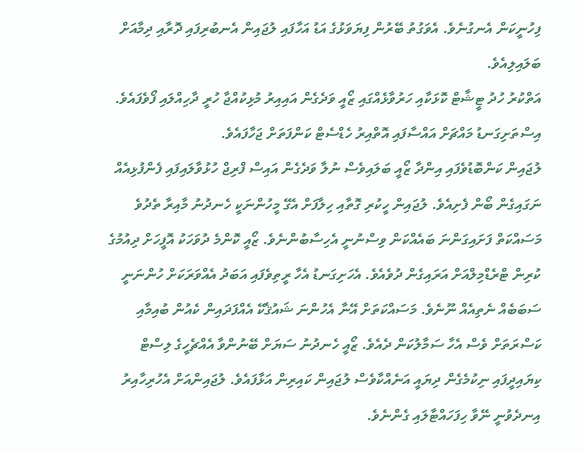ފިހުނީކަން އެނގުނެވެ. އެވަގުތު ބޭރުން ފިޔަވަޅުގެ އަޑު އަހާފައި ލުޖައިން އެނބުރިފައި ދޮރާއި ދިމާއަށް ބަލައިލިއެވެ.
އަތްކުރު ހުދު ޓީޝާޓް ކޮޅަކާއި ހަރުވާޅެއްގައި ޒޯއީ ވަދެގެން އައިއިރު މުޅިކުއްޖާ ހުރީ ދާހިއްލައި ފޯވެފައެވެ. އިސްތަށިގަނޑު މައްޗަށް އައްސާފައި އޮތްއިރު ހެޑްސެޓް ކަންފަތަށް ޖަހާފައެވެ.
ލުޖައިން ކަންބޮޑުވެފައި އިންދާ ޒޯއީ ބަލައިވެސް ނުލާ ވަދެގެން އައިސް ފްރިޖް ހުޅުވާލައިފައި ފެންފުޅިއެއް ނަގައިގެން ބޯން ފެށިއެވެ. ލުޖައިން ހީކުރި ގޮތާއި ހިލާފަށް އެގޭ މީހުންނަކީ ހެނދުނު މާއިރާ ތެދުވެ މަސައްކަތް ފަށައިގަންނަ ބައެއްކަން ވިސްނުނީ އެހިސާބުންނެވެ. ޒޯއީ ކޮންމެ ދުވަހަކު އޮފީހަށް ދިއުމުގެ ކުރިން ޓްރެޑްމިލްއަށް އަރައިގެން ދުވެއެވެ. އެހަށިގަނޑު އެހާ ރީތިވެފައި އަބަދު އެއްވަރަކަށް ހުންނަނީ ސަބަބެއް ނެތިއެއް ނޫނެވެ. މަސައްކަތަށް އޭނާ އެހުންނަ ޝައުޤެކޭ އެއްފަދައިން ކެއުން ބުއިމާއި ކަސްރަތަށް ވެސް އެހާ ސަމާލުކަން ދެއެވެ. ޒޯއީ ހެނދުނު ސަޔަށް ބޭނުންވާ އެއްޗެހީގެ ލިސްޓް ކިޔައިދީފައި ނިކުމެގެން ދިޔައީ އަނެއްކާވެސް ލުޖައިން ކައިރިން އަޅާފައެވެ. ލުޖައިންއަށް އެހުރިހާއިރު އިނދެވުނީ ނޭވާ ހިފަހައްޓާލައި ގެންނެވެ.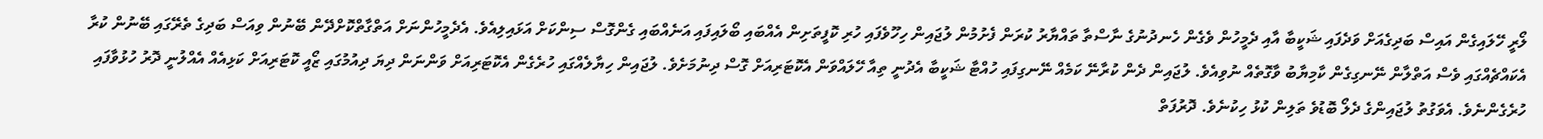ލޯރީ ހޭލައިގެން އައިސް ބަދިގެއަށް ވަދެފައި ޝަކީބާ އާއި ދެމީހުން ވެގެން ހެނދުނުގެ ނާސްތާ ތައްޔާރު ކުރަން ފެށުމުން ލުޖައިން ހިހޫވެފައި ހުރި ކޮފީތަށިން އެއްބައި ބޯލައިފައި އަނެއްބައި ގެންގޮސް ސިންކަށް އަޅައިލިއެވެ. އެދެމީހުންނަށް އަތްގާތްކޮށްދޭން ބޭނުން ވިއަސް ބަދިގެ ތެރޭގައި ބޭނުން ކުރާ އެކައްޗެއްގައި ވެސް އަތްލާން ނޭނގިގެން ކާމިޔާބު ވާގޮތެއް ނުވިއެވެ. ލުޖައިން ދެން ކުރާނޭ ކަމެއް ނޭނގިފައި ހުއްޓާ ޝަކީބާ އެދުނީ ތިއާ ހޭލައްވަން އެކޮޓަރިއަށް ގޮސް ދިނުމަށެވެ. ލުޖައިން ހިޔާލެއްގައި ހުރެގެން އެކޮޓަރިއަށް ވަންނަން ދިޔަ ދިއުމުގައި ޒޯއީ ކޮޓަރިއަށް ކަޅިއެއް އެއްލުނީ ދޮރު ހުޅުވާފައި ހުރެގެންނެވެ. އެވަގުތު ލުޖައިންގެ ދެލޯ ބޮޑުވެ ތަލިން ކުޅު ހިކުނެވެ. ދޮރުފަތް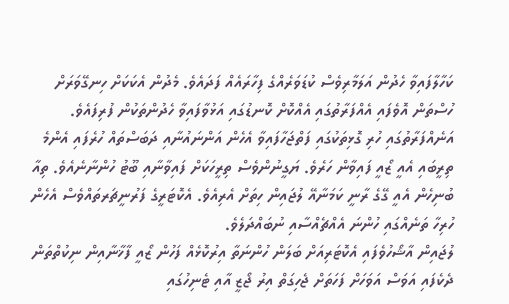ކަހާލާފައިވާ ހެދުން އަލަމާރިވެސް ކުޑަވަރެއްގެ ފިހާރައެއް ފަދައެވެ. މެދުން އެކަކަށް ހިނގޭވަރަށް ހުސްތަން އޮވެފައި އެއްފަރާތުގައި އެއްކޮށް ކޮނޑުގައި އަޅުވާފައިވާ ހެދުންތަކުން ފުރިފައެވެ. އަނެއްފަރާތުގައި ހުރި ގޮޅިތަކުގައި ފަތްޖަހާފައިވާ އެހެން އަންނައުނާއި ދަބަސްތައް ހުރެފައި އެންމެ ތިރީބައި އެއީ ޒޯއީ ފައިވާން ހަރެވެ. ޔަގީނުންވެސް ތިރީހަކަށް ފައިވާނާއި ބޫޓު ހުންނާނެއެވެ. ތިއާ ބުނިހެން އެއީ ގޭގެ ރާނީ ކަމަނާއޭ ލުޖައިން ހިތަށް އެރިއެވެ. އެކޮޓަރީގެ ފަރުނީޗަރތައްވެސް އެހެން ހުރިހާ ތަނެއްގައި ހުންނަ އެއްޗެއްސާއި ނުބައްދަލެވެ.
ލުޖައިން އާޝޯހުވެފައި އެކޮޓަރިއަށް ބަލަން ހުންނަތާ އިރުކޮޅެއް ފަހުން ޒޯއީ ފާޚާނާއިން ނިކުތްތަން ދެކެފައި އަވަސް އަވަހަށް ފަހަތަށް ޖެހިގަތް އިރު ޖޯޒީ އާއި ޓެނިހުގައި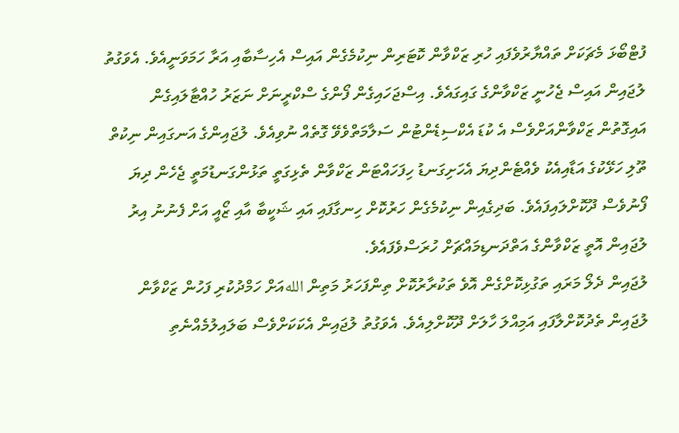ފުޓްބޯޅަ މެޗަކަށް ތައްޔާރުވެފައި ހުރި ޒަކްވާން ކޮޓަރިން ނިކުމެގެން އައިސް އެހިސާބާއި އަރާ ހަމަވަނީއެވެ. އެވަގުތު ލުޖައިން އައިސް ޖެހުނީ ޒަކްވާންގެ ގައިގައެވެ. އިސްޖަހައިގެން ފޯންގެ ސްކްރީނަށް ނަޒަރު ހުއްޓާލައިގެން އައިގޮތުން ޒަކްވާންއަށްވެސް އެ ކުޑަ އެކްސިޑެންޓުން ސަލާމަތްވެވޭ ގޮތެއް ނުވިއެވެ. ލުޖައިންގެ އަނގައިން ނިކުތް ތޫލި ހަޅޭކުގެ އަޑާއިއެކު ވެއްޓެންދިޔަ އެހަށިގަނޑު ހިފަހައްޓަން ޒަކްވާން ތެޅިގަތީ ތަޅުންގަނޑުމަތީ ޖެހެން ދިޔަ ފޯނުވެސް ދޫކޮށްލައިފައެވެ. ބަދިގެއިން ނިކުމެގެން ހަރުކޮށް ހިނގާފައި އައި ޝަކީބާ އާއި ޒޯއީ އަށް ފެނުނު އިރު ލުޖައިން އޮތީ ޒަކްވާންގެ އަތްދަނޑިމައްޗަށް ހުރަސްވެފައެވެ.
ލުޖައިން ދެލޯ މަރައި ތަގުޅިކޮށްގެން އޮވެ ތަކުރާރުކޮށް ތިންފަހަރު މަތިން اللهއަށް ހަމްދުކުރި ފަހުން ޒަކްވާން ލުޖައިން ތެދުކޮށްލާފައި އަމިއްލަ ހާލަށް ދޫކޮށްލިއެވެ. އެވަގުތު ލުޖައިން އެކަކަށްވެސް ބަލައިލުމެއްނެތި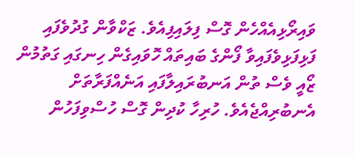ވައިރޯޅިއެއްހެން ގޮސް ފިލައިފިއެވެ. ޒަކްވާން ގުދުވެފައި ފަޅިފަޅިވެފައިވާ ފޯންގެ ބައިތައް ހޮވައިގެން ހިނގައި ގަތުމުން ޒޯއީ ވެސް ތުން އަނބުރައިލާފައި އަނެއްފަރާތަށް އެނބުރިއްޖެއެވެ. ހުރިހާ ކުދިން ގޮސް ހުސްވިފަހުން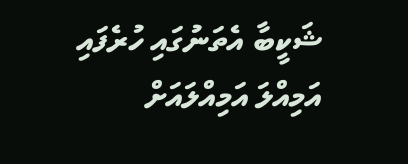ޝަކީބާ އެތަނުގައި ހުރެފައި އަމިއްލަ އަމިއްލައަށް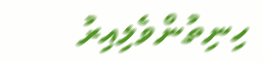ހިނިތުންވެލިއިރު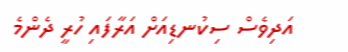އަދިވެސް ސިކުނޑިއަށް އަރާފައި ހުރީ ދެންމެ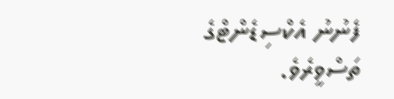ފެނުނު އެކްސިޑެންޓްގެ ތަސްވީރެވެ.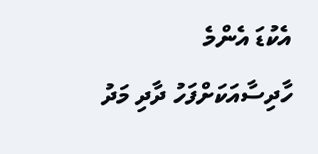އެކުޑަ އެންމެ ހާދިސާއަކަށްފަހު ދާދި މަދު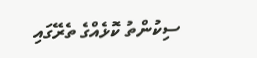ސިކުންތު ކޮޅެއްގެ ތެރޭގައި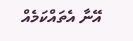އޭނާ އެތައްކަމެއް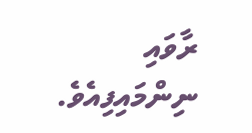ރާވައި ނިންމައިފިއެވެ.